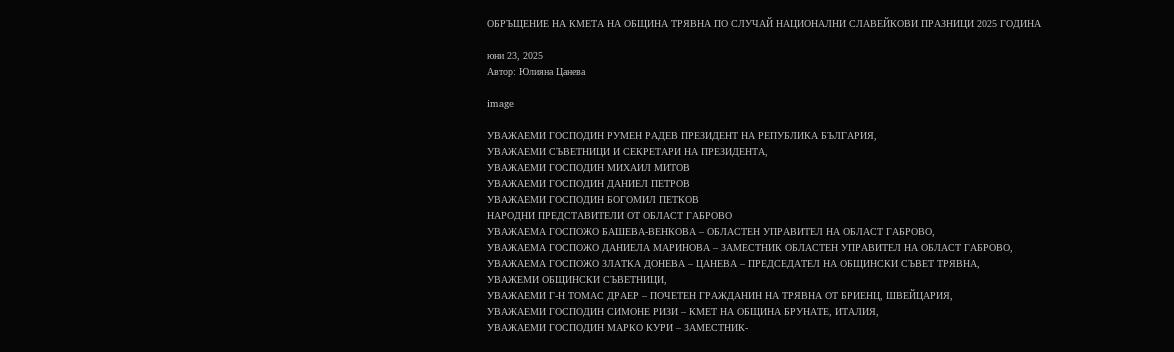ОБРЪЩЕНИЕ НА КМЕТА НА ОБЩИНА ТРЯВНА ПО СЛУЧАЙ НАЦИОНАЛНИ СЛАВЕЙКОВИ ПРАЗНИЦИ 2025 ГОДИНА

юни 23, 2025
Автор: Юлияна Цанева

image

УВАЖАЕМИ ГОСПОДИН РУМЕН РАДЕВ ПРЕЗИДЕНТ НА РЕПУБЛИКА БЪЛГАРИЯ,
УВАЖАЕМИ СЪВЕТНИЦИ И СЕКРЕТАРИ НА ПРЕЗИДЕНТА,
УВАЖАЕМИ ГОСПОДИН МИХАИЛ МИТОВ
УВАЖАЕМИ ГОСПОДИН ДАНИЕЛ ПЕТРОВ
УВАЖАЕМИ ГОСПОДИН БОГОМИЛ ПЕТКОВ
НАРОДНИ ПРЕДСТАВИТЕЛИ ОТ ОБЛАСТ ГАБРОВО
УВАЖАЕМА ГОСПОЖО БАШЕВА-ВЕНКОВА – ОБЛАСТЕН УПРАВИТЕЛ НА ОБЛАСТ ГАБРОВО,
УВАЖАЕМА ГОСПОЖО ДАНИЕЛА МАРИНОВА – ЗАМЕСТНИК ОБЛАСТЕН УПРАВИТЕЛ НА ОБЛАСТ ГАБРОВО,
УВАЖАЕМА ГОСПОЖО ЗЛАТКА ДОНЕВА – ЦАНЕВА – ПРЕДСЕДАТЕЛ НА ОБЩИНСКИ СЪВЕТ ТРЯВНА,
УВАЖЕМИ ОБЩИНСКИ СЪВЕТНИЦИ,
УВАЖАЕМИ Г-Н ТОМАС ДРАЕР – ПОЧЕТЕН ГРАЖДАНИН НА ТРЯВНА ОТ БРИЕНЦ, ШВЕЙЦАРИЯ,
УВАЖАЕМИ ГОСПОДИН СИМОНЕ РИЗИ – КМЕТ НА ОБЩИНА БРУНАТЕ, ИТАЛИЯ,
УВАЖАЕМИ ГОСПОДИН МАРКО КУРИ – ЗАМЕСТНИК-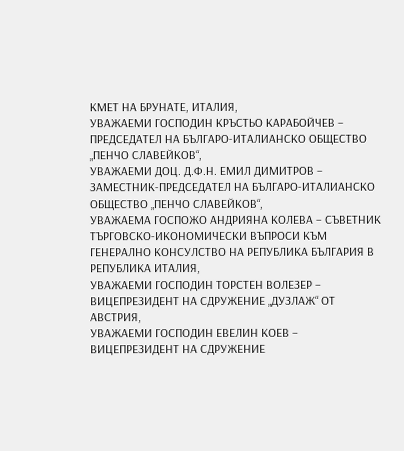КМЕТ НА БРУНАТЕ, ИТАЛИЯ,
УВАЖАЕМИ ГОСПОДИН КРЪСТЬО КАРАБОЙЧЕВ – ПРЕДСЕДАТЕЛ НА БЪЛГАРО-ИТАЛИАНСКО ОБЩЕСТВО „ПЕНЧО СЛАВЕЙКОВ“,
УВАЖАЕМИ ДОЦ. Д.Ф.Н. ЕМИЛ ДИМИТРОВ – ЗАМЕСТНИК-ПРЕДСЕДАТЕЛ НА БЪЛГАРО-ИТАЛИАНСКО ОБЩЕСТВО „ПЕНЧО СЛАВЕЙКОВ“,
УВАЖАЕМА ГОСПОЖО АНДРИЯНА КОЛЕВА – СЪВЕТНИК ТЪРГОВСКО-ИКОНОМИЧЕСКИ ВЪПРОСИ КЪМ ГЕНЕРАЛНО КОНСУЛСТВО НА РЕПУБЛИКА БЪЛГАРИЯ В РЕПУБЛИКА ИТАЛИЯ,
УВАЖАЕМИ ГОСПОДИН ТОРСТЕН ВОЛЕЗЕР – ВИЦЕПРЕЗИДЕНТ НА СДРУЖЕНИЕ „ДУЗЛАЖ“ ОТ АВСТРИЯ,
УВАЖАЕМИ ГОСПОДИН ЕВЕЛИН КОЕВ – ВИЦЕПРЕЗИДЕНТ НА СДРУЖЕНИЕ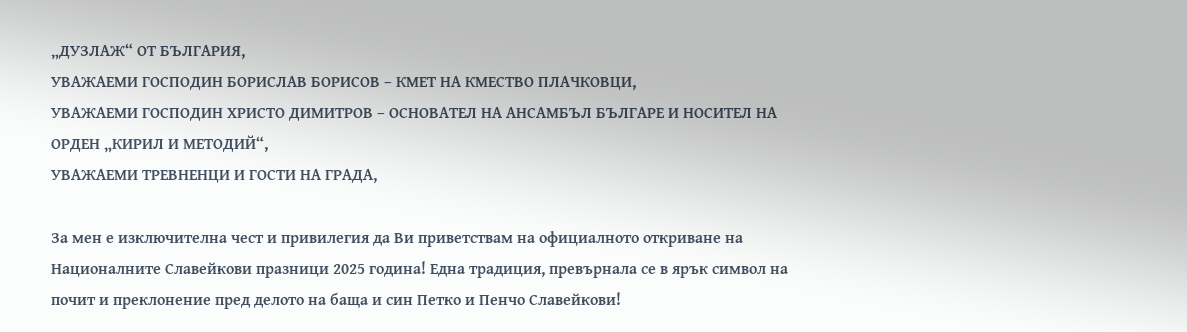„ДУЗЛАЖ“ ОТ БЪЛГАРИЯ,
УВАЖАЕМИ ГОСПОДИН БОРИСЛАВ БОРИСОВ – КМЕТ НА КМЕСТВО ПЛАЧКОВЦИ,
УВАЖАЕМИ ГОСПОДИН ХРИСТО ДИМИТРОВ – ОСНОВАТЕЛ НА АНСАМБЪЛ БЪЛГАРЕ И НОСИТЕЛ НА ОРДЕН „КИРИЛ И МЕТОДИЙ“,
УВАЖАЕМИ ТРЕВНЕНЦИ И ГОСТИ НА ГРАДА,

За мен е изключителна чест и привилегия да Ви приветствам на официалното откриване на Националните Славейкови празници 2025 година! Една традиция, превърнала се в ярък символ на почит и преклонение пред делото на баща и син Петко и Пенчо Славейкови!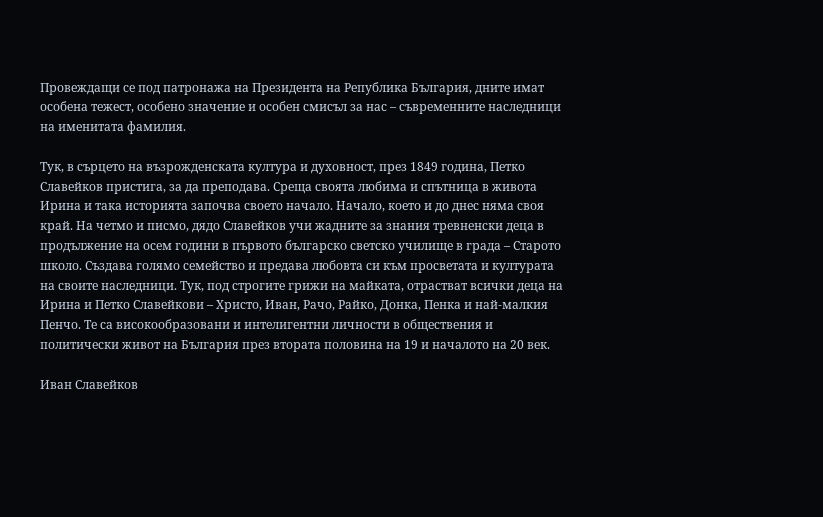Провеждащи се под патронажа на Президента на Република България, дните имат особена тежест, особено значение и особен смисъл за нас – съвременните наследници на именитата фамилия.

Тук, в сърцето на възрожденската култура и духовност, през 1849 година, Петко Славейков пристига, за да преподава. Среща своята любима и спътница в живота Ирина и така историята започва своето начало. Начало, което и до днес няма своя край. На четмо и писмо, дядо Славейков учи жадните за знания тревненски деца в продължение на осем години в първото българско светско училище в града – Старото школо. Създава голямо семейство и предава любовта си към просветата и културата на своите наследници. Тук, под строгите грижи на майката, отрастват всички деца на Ирина и Петко Славейкови – Христо, Иван, Рачо, Райко, Донка, Пенка и най-малкия Пенчо. Те са високообразовани и интелигентни личности в обществения и политически живот на България през втората половина на 19 и началото на 20 век.

Иван Славейков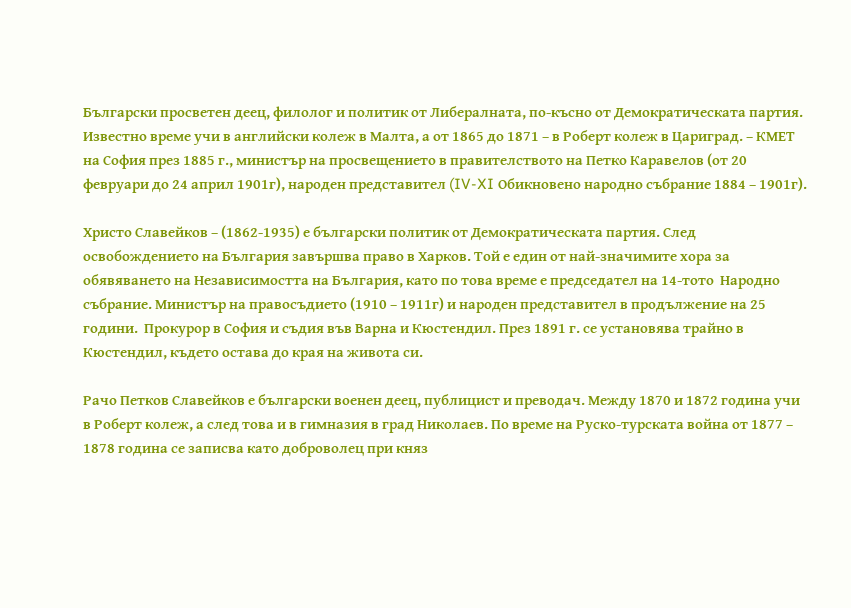Български просветен деец, филолог и политик от Либералната, по-късно от Демократическата партия. Известно време учи в английски колеж в Малта, а от 1865 до 1871 – в Роберт колеж в Цариград. – КМЕТ на София през 1885 г., министър на просвещението в правителството на Петко Каравелов (от 20 февруари до 24 април 1901г), народен представител (IV-XI Обикновено народно събрание 1884 – 1901г).

Христо Славейков – (1862-1935) е български политик от Демократическата партия. След освобождението на България завършва право в Харков. Той е един от най-значимите хора за обявяването на Независимостта на България, като по това време е председател на 14-тото  Народно събрание. Министър на правосъдието (1910 – 1911г) и народен представител в продължение на 25 години.  Прокурор в София и съдия във Варна и Кюстендил. През 1891 г. се установява трайно в Кюстендил, където остава до края на живота си.

Рачо Петков Славейков е български военен деец, публицист и преводач. Между 1870 и 1872 година учи в Роберт колеж, а след това и в гимназия в град Николаев. По време на Руско-турската война от 1877 – 1878 година се записва като доброволец при княз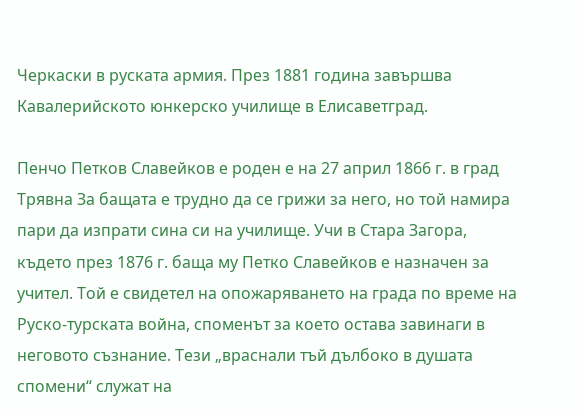Черкаски в руската армия. През 1881 година завършва Кавалерийското юнкерско училище в Елисаветград.

Пенчо Петков Славейков е роден е на 27 април 1866 г. в град Трявна За бащата е трудно да се грижи за него, но той намира пари да изпрати сина си на училище. Учи в Стара Загора, където през 1876 г. баща му Петко Славейков е назначен за учител. Той е свидетел на опожаряването на града по време на Руско-турската война, споменът за което остава завинаги в неговото съзнание. Тези „враснали тъй дълбоко в душата спомени“ служат на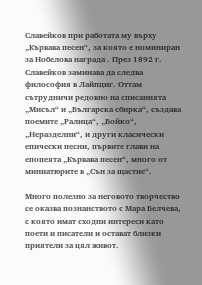Славейков при работата му върху „Кървава песен“, за която е номиниран за Нобелова награда . През 1892 г. Славейков заминава да следва философия в Лайпциг. Оттам сътрудничи редовно на списанията „Мисъл“ и „Българска сбирка“, създава поемите „Ралица“, „Бойко“, „Неразделни“, и други класически епически песни, първите глави на епопеята „Кървава песен“, много от миниатюрите в „Сън за щастие“.

Много полезно за неговото творчество се оказва познанството с Мара Белчева, с която имат сходни интереси като поети и писатели и остават близки приятели за цял живот.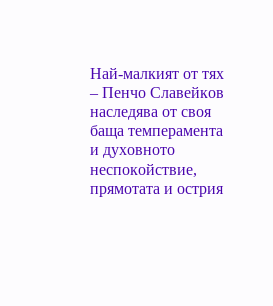Най-малкият от тях – Пенчо Славейков наследява от своя баща темперамента и духовното неспокойствие, прямотата и острия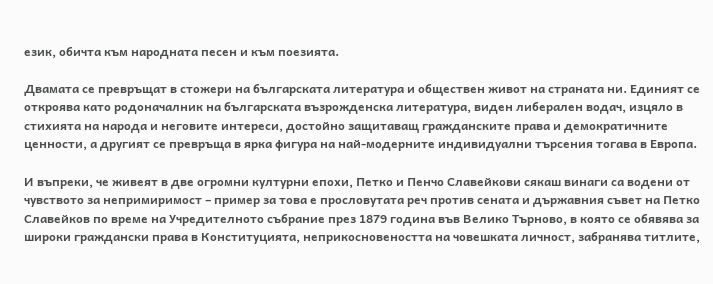език, обичта към народната песен и към поезията.

Двамата се превръщат в стожери на българската литература и обществен живот на страната ни. Единият се откроява като родоначалник на българската възрожденска литература, виден либерален водач, изцяло в стихията на народа и неговите интереси, достойно защитаващ гражданските права и демократичните ценности, а другият се превръща в ярка фигура на най-модерните индивидуални търсения тогава в Европа.

И въпреки, че живеят в две огромни културни епохи, Петко и Пенчо Славейкови сякаш винаги са водени от чувството за непримиримост – пример за това е прословутата реч против сената и държавния съвет на Петко Славейков по време на Учредителното събрание през 1879 година във Велико Търново, в която се обявява за широки граждански права в Конституцията, неприкосновеността на човешката личност, забранява титлите,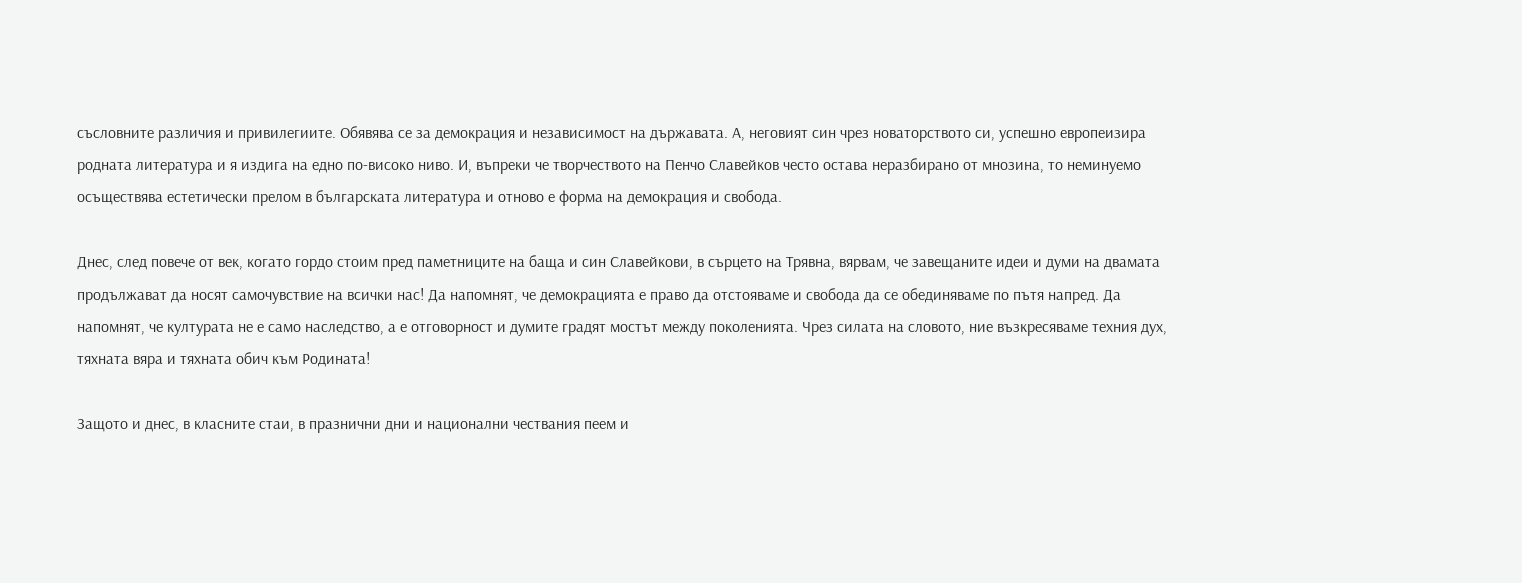съсловните различия и привилегиите. Обявява се за демокрация и независимост на държавата. А, неговият син чрез новаторството си, успешно европеизира родната литература и я издига на едно по-високо ниво. И, въпреки че творчеството на Пенчо Славейков често остава неразбирано от мнозина, то неминуемо осъществява естетически прелом в българската литература и отново е форма на демокрация и свобода.

Днес, след повече от век, когато гордо стоим пред паметниците на баща и син Славейкови, в сърцето на Трявна, вярвам, че завещаните идеи и думи на двамата продължават да носят самочувствие на всички нас! Да напомнят, че демокрацията е право да отстояваме и свобода да се обединяваме по пътя напред. Да напомнят, че културата не е само наследство, а е отговорност и думите градят мостът между поколенията. Чрез силата на словото, ние възкресяваме техния дух, тяхната вяра и тяхната обич към Родината!

Защото и днес, в класните стаи, в празнични дни и национални чествания пеем и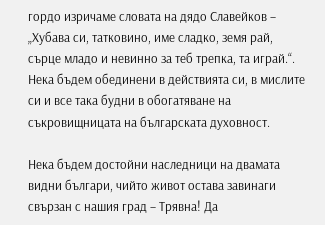гордо изричаме словата на дядо Славейков – „Хубава си, татковино, име сладко, земя рай, сърце младо и невинно за теб трепка, та играй.“. Нека бъдем обединени в действията си, в мислите си и все така будни в обогатяване на съкровищницата на българската духовност.

Нека бъдем достойни наследници на двамата видни българи, чийто живот остава завинаги свързан с нашия град – Трявна! Да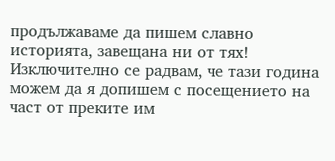продължаваме да пишем славно историята, завещана ни от тях! Изключително се радвам, че тази година можем да я допишем с посещението на част от преките им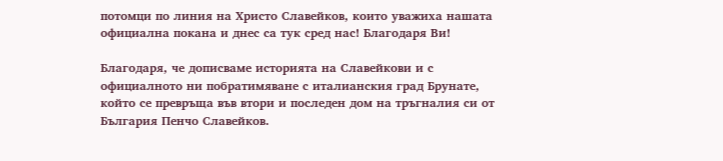потомци по линия на Христо Славейков, които уважиха нашата официална покана и днес са тук сред нас! Благодаря Ви!

Благодаря, че дописваме историята на Славейкови и с официалното ни побратимяване с италианския град Брунате, който се превръща във втори и последен дом на тръгналия си от България Пенчо Славейков.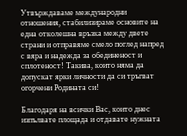Утвърждаваме международни отношения, стабилизираме основите на една отколешна връзка между двете страни и отправяме смело поглед напред с вяра и надежда за обединеност и сплотеност! Такива, които няма да допускат ярки личности да си тръгват огорчени Родината си!

Благодаря на всички Вас, които днес изпълвате площада и отдавате нужната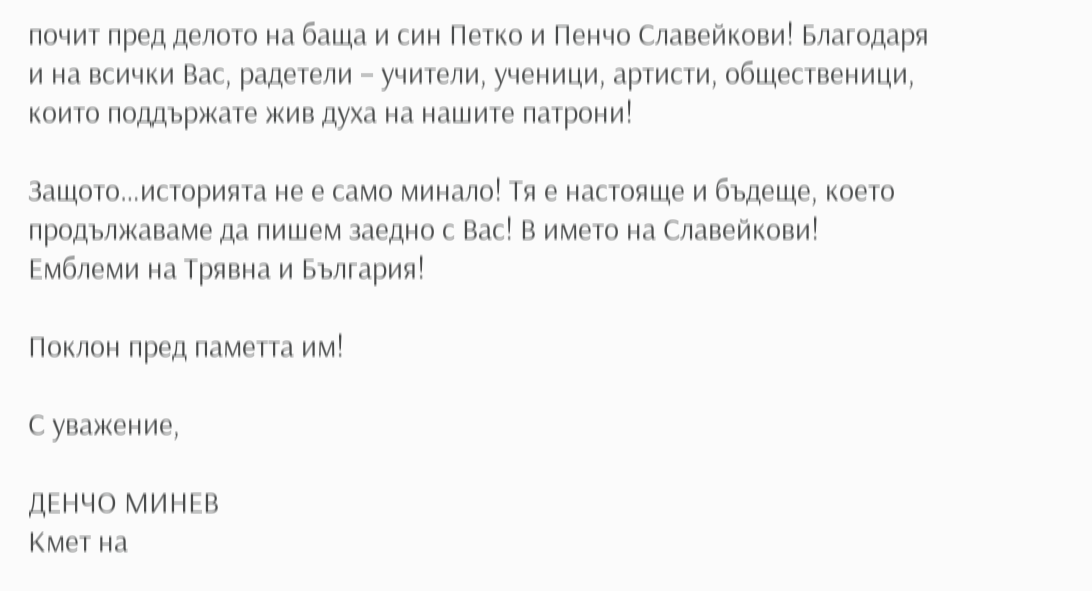почит пред делото на баща и син Петко и Пенчо Славейкови! Благодаря и на всички Вас, радетели – учители, ученици, артисти, общественици, които поддържате жив духа на нашите патрони!

Защото…историята не е само минало! Тя е настояще и бъдеще, което продължаваме да пишем заедно с Вас! В името на Славейкови! Емблеми на Трявна и България!

Поклон пред паметта им!

С уважение,

ДЕНЧО МИНЕВ
Кмет на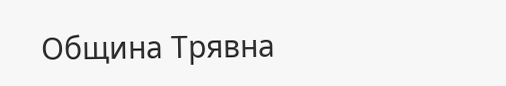Община Трявна